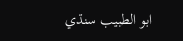ابو الطبيب سنڌي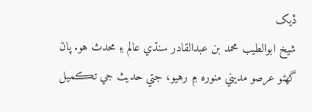ڏيک
شيخ ابوالطيب محمد بن عبدالقادر سنڌي عالم ۽ محدث هو. پاڻ گهڻو عرصو مديني منوره ۾ رهيو، جتي حديث جي تڪميل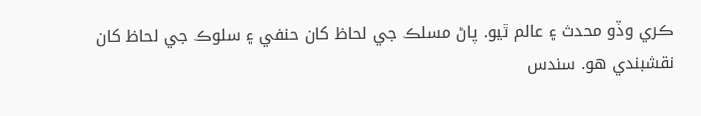ڪري وڏو محدث ۽ عالم ٿيو. پاڻ مسلڪ جي لحاظ کان حنفي ۽ سلوڪ جي لحاظ کان نقشبندي هو. سندس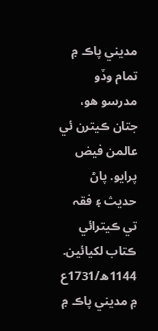مديني پاڪ ۾ تمام وڏو مدرسو هو، جتان ڪيترن ئي عالمن فيض پرايو. پاڻ حديث ۽ فقہ تي ڪيترائي ڪتاب لکيائين. 1144ھ/1731ع ۾ مديني پاڪ ۾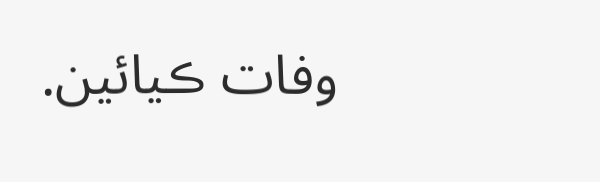وفات ڪيائين.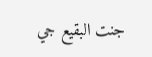جنت البقيع جي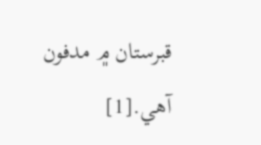قبرستان ۾ مدفون آهي.[1]